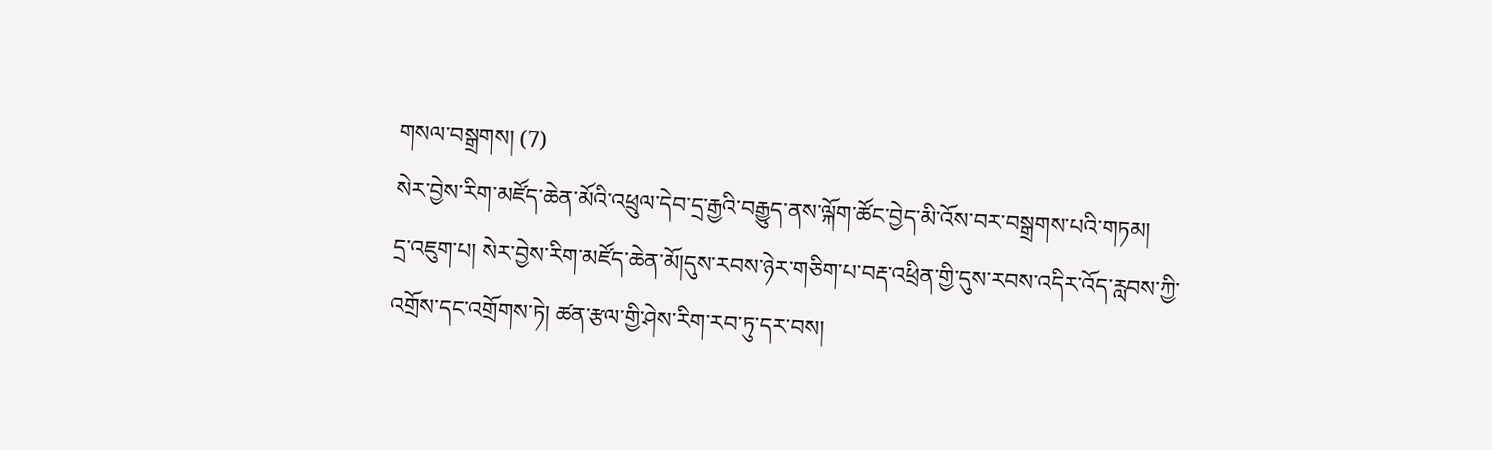གསལ་བསྒྲགས། (7)
སེར་བྱེས་རིག་མཛོད་ཆེན་མོའི་འཕྲུལ་དེབ་དྲ་རྒྱའི་བརྒྱུད་ནས་ལྐོག་ཚོང་བྱེད་མི་འོས་བར་བསྒྲགས་པའི་གཏམ།
དྲ་འཇུག་པ། སེར་བྱེས་རིག་མཛོད་ཆེན་མོ།དུས་རབས་ཉེར་གཅིག་པ་བརྡ་འཕྲིན་གྱི་དུས་རབས་འདིར་འོད་རླབས་ཀྱི་འགྲོས་དང་འགྲོགས་ཏེ། ཚན་རྩལ་གྱི་ཤེས་རིག་རབ་ཏུ་དར་བས།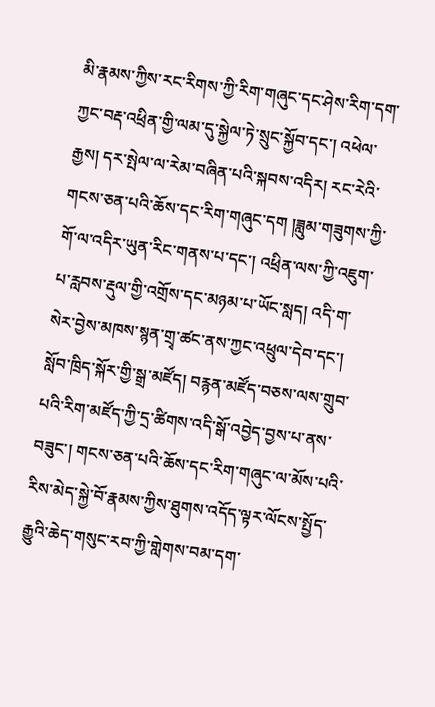མི་རྣམས་ཀྱིས་རང་རིགས་ཀྱི་རིག་གཞུང་དང་ཤེས་རིག་དག་ཀྱང་བརྡ་འཕྲིན་གྱི་ལམ་དུ་སྐྱེལ་ཏེ་སྲུང་སྐྱོབ་དང་། འཕེལ་རྒྱས། དར་སྤེལ་ལ་རེམ་བཞིན་པའི་སྐབས་འདིར། རང་རེའི་གངས་ཅན་པའི་ཆོས་དང་རིག་གཞུང་དག །ཟླུམ་གཟུགས་ཀྱི་གོ་ལ་འདིར་ཡུན་རིང་གནས་པ་དང་། འཕྲིན་ལས་ཀྱི་འཇུག་པ་རླབས་རྡུལ་གྱི་འགྲོས་དང་མཉམ་པ་ཡོང་སླད། འདི་ག་སེར་བྱེས་མཁས་སྙན་གྲྭ་ཚང་ནས་ཀྱང་འཕྲུལ་དེབ་དང་། སློབ་ཁྲིད་སྐོར་གྱི་སྒྲ་མཛོད། བརྙན་མཛོད་བཅས་ལས་གྲུབ་པའི་རིག་མཛོད་ཀྱི་དྲ་ཚིགས་འདི་སྒོ་འབྱེད་བྱས་པ་ནས་བཟུང་། གངས་ཅན་པའི་ཆོས་དང་རིག་གཞུང་ལ་མོས་པའི་རིས་མེད་སྐྱེ་བོ་རྣམས་ཀྱིས་ཐུགས་འདོད་ལྟར་ལོངས་སྤྱོད་རྒྱུའི་ཆེད་གསུང་རབ་ཀྱི་གླེགས་བམ་དག་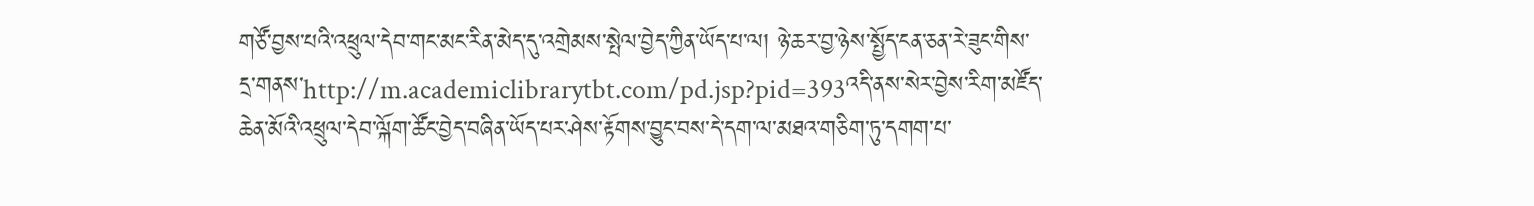གཙོ་བྱས་པའི་འཕྲུལ་དེབ་གང་མང་རིན་མེད་དུ་འགྲེམས་སྤེལ་བྱེད་ཀྱིན་ཡོད་པ་ལ། ཉེ་ཆར་བྱ་ཉེས་སྤྱོད་ངན་ཅན་རེ་ཟུང་གིས་དྲ་གནས་http://m.academiclibrarytbt.com/pd.jsp?pid=393འདི་ནས་སེར་བྱེས་རིག་མཛོད་ཆེན་མོའི་འཕྲུལ་དེབ་ལྐོག་ཚོང་བྱེད་བཞིན་ཡོད་པར་ཤེས་རྟོགས་བྱུང་བས་དེ་དག་ལ་མཐའ་གཅིག་ཏུ་དགག་པ་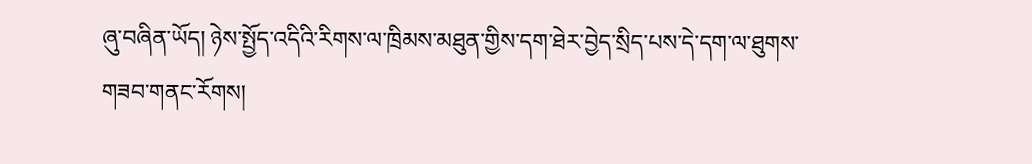ཞུ་བཞིན་ཡོད། ཉེས་སྤྱོད་འདིའི་རིགས་ལ་ཁྲིམས་མཐུན་གྱིས་དག་ཐེར་བྱེད་སྲིད་པས་དེ་དག་ལ་ཐུགས་གཟབ་གནང་རོགས།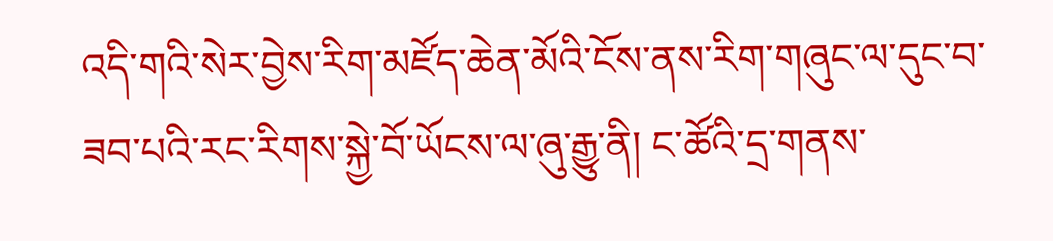འདི་གའི་སེར་བྱེས་རིག་མཛོད་ཆེན་མོའི་ངོས་ནས་རིག་གཞུང་ལ་དུང་བ་ཟབ་པའི་རང་རིགས་སྐྱེ་བོ་ཡོངས་ལ་ཞུ་རྒྱུ་ནི། ང་ཚོའི་དྲ་གནས་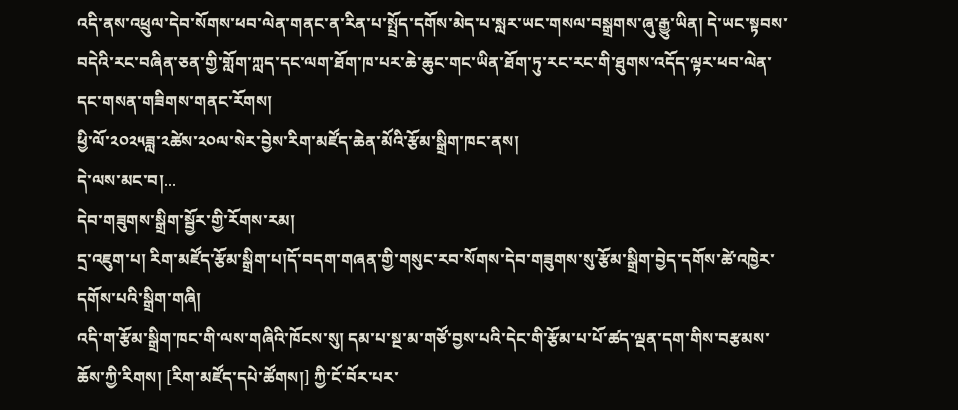འདི་ནས་འཕྲུལ་དེབ་སོགས་ཕབ་ལེན་གནང་ན་རིན་པ་སྤྲོད་དགོས་མེད་པ་སླར་ཡང་གསལ་བསྒྲགས་ཞུ་རྒྱུ་ཡིན། དེ་ཡང་སྟབས་བདེའི་རང་བཞིན་ཅན་གྱི་གློག་ཀླད་དང་ལག་ཐོག་ཁ་པར་ཆེ་ཆུང་གང་ཡིན་ཐོག་ཏུ་རང་རང་གི་ཐུགས་འདོད་ལྟར་ཕབ་ལེན་དང་གསན་གཟིགས་གནང་རོགས།
ཕྱི་ལོ་༢༠༢༥ཟླ་༢ཚེས་༢༠ལ་སེར་བྱེས་རིག་མཛོད་ཆེན་མོའི་རྩོམ་སྒྲིག་ཁང་ནས།
དེ་ལས་མང་བ།...
དེབ་གཟུགས་སྒྲིག་སྦྱོར་གྱི་རོགས་རམ།
དྲ་འཇུག་པ། རིག་མཛོད་རྩོམ་སྒྲིག་པ།དོ་བདག་གཞན་གྱི་གསུང་རབ་སོགས་དེབ་གཟུགས་སུ་རྩོམ་སྒྲིག་བྱེད་དགོས་ཚེ་འཁྱེར་དགོས་པའི་སྒྲིག་གཞི།
འདི་ག་རྩོམ་སྒྲིག་ཁང་གི་ལས་གཞིའི་ཁོངས་སུ། དམ་པ་སྔ་མ་གཙོ་བྱས་པའི་དེང་གི་རྩོམ་པ་པོ་ཚད་ལྡན་དག་གིས་བརྩམས་ཆོས་ཀྱི་རིགས། [རིག་མཛོད་དཔེ་ཚོགས།] ཀྱི་ངོ་བོར་པར་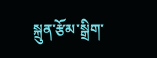སྐྲུན་རྩོམ་སྒྲིག་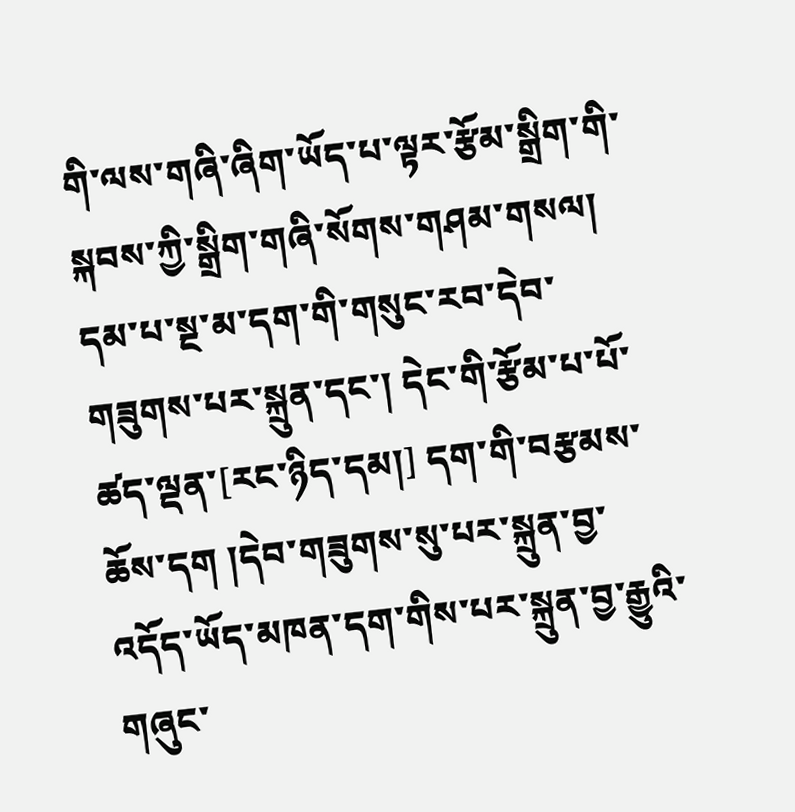གི་ལས་གཞི་ཞིག་ཡོད་པ་ལྟར་རྩོམ་སྒྲིག་གི་སྐབས་ཀྱི་སྒྲིག་གཞི་སོགས་གཤམ་གསལ།
དམ་པ་སྔ་མ་དག་གི་གསུང་རབ་དེབ་གཟུགས་པར་སྐྲུན་དང་། དེང་གི་རྩོམ་པ་པོ་ཚད་ལྡན་[རང་ཉིད་དམ།] དག་གི་བརྩམས་ཆོས་དག །དེབ་གཟུགས་སུ་པར་སྐྲུན་བྱ་འདོད་ཡོད་མཁན་དག་གིས་པར་སྐྲུན་བྱ་རྒྱུའི་གཞུང་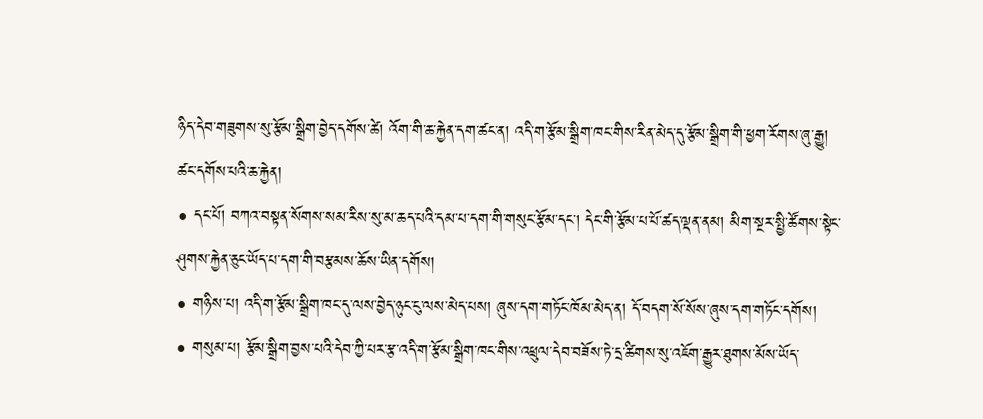ཉིད་དེབ་གཟུགས་སུ་རྩོམ་སྒྲིག་བྱེད་དགོས་ཚེ། འོག་གི་ཆ་རྐྱེན་དག་ཚང་ན། འདི་ག་རྩོམ་སྒྲིག་ཁང་གིས་རིན་མེད་དུ་རྩོམ་སྒྲིག་གི་ཕྱག་རོགས་ཞུ་རྒྱུ།
ཚང་དགོས་པའི་ཆ་རྐྱེན།
• དང་པོ། བཀའ་བསྟན་སོགས་སམ་རིས་སུ་མ་ཆད་པའི་དམ་པ་དག་གི་གསུང་རྩོམ་དང་། དེང་གི་རྩོམ་པ་པོ་ཚད་ལྡན་ནམ། མིག་སྔར་སྤྱི་ཚོགས་སྟེང་ཤུགས་རྐྱེན་ཅུང་ཡོད་པ་དག་གི་བརྩམས་ཆོས་ཡིན་དགོས།
• གཉིས་པ། འདི་ག་རྩོམ་སྒྲིག་ཁང་དུ་ལས་བྱེད་ཉུང་ངུ་ལས་མེད་པས། ཞུས་དག་གཏོང་ཁོམ་མེད་ན། དོ་བདག་སོ་སོས་ཞུས་དག་གཏོང་དགོས།
• གསུམ་པ། རྩོམ་སྒྲིག་བྱས་པའི་དེབ་ཀྱི་པར་རྩ་འདི་ག་རྩོམ་སྒྲིག་ཁང་གིས་འཕྲུལ་དེབ་བཟོས་ཏེ་དྲ་ཚིགས་སུ་འཇོག་རྒྱུར་ཐུགས་མོས་ཡོད་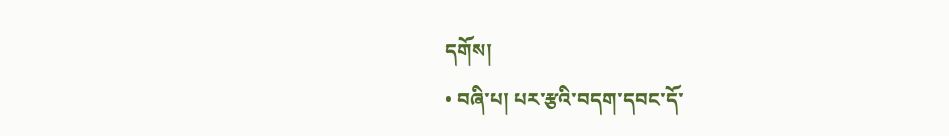དགོས།
• བཞི་པ། པར་རྩའི་བདག་དབང་དོ་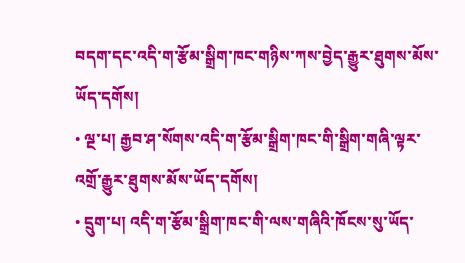བདག་དང་འདི་ག་རྩོམ་སྒྲིག་ཁང་གཉིས་ཀས་བྱེད་རྒྱུར་ཐུགས་མོས་ཡོད་དགོས།
• ལྔ་པ། རྒྱབ་ཤ་སོགས་འདི་ག་རྩོམ་སྒྲིག་ཁང་གི་སྒྲིག་གཞི་ལྟར་འགྲོ་རྒྱུར་ཐུགས་མོས་ཡོད་དགོས།
• དྲུག་པ། འདི་ག་རྩོམ་སྒྲིག་ཁང་གི་ལས་གཞིའི་ཁོངས་སུ་ཡོད་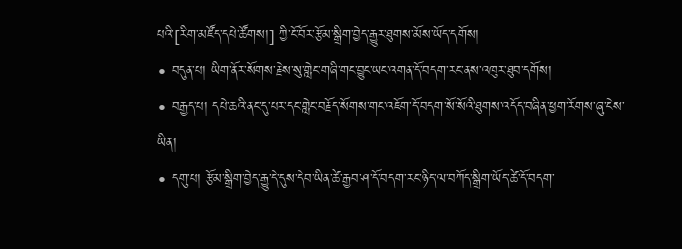པའི་[རིག་མཛོད་དཔེ་ཚོགས།] ཀྱི་ངོ་བོར་རྩོམ་སྒྲིག་བྱེད་རྒྱུར་ཐུགས་མོས་ཡོད་དགོས།
• བདུན་པ། ཡིག་ནོར་སོགས་རྗེས་སུ་གླེང་གཞི་གང་བྱུང་ཡང་འགན་དོ་བདག་རང་ནས་འཁུར་ཐུབ་དགོས།
• བརྒྱད་པ། དཔེ་ཆའི་ནང་དུ་པར་དང་གླེང་བརྗོད་སོགས་གང་འཇོག་དོ་བདག་སོ་སོའི་ཐུགས་འདོད་བཞིན་ཕྱག་རོགས་ཞུ་ངེས་ཡིན།
• དགུ་པ། རྩོམ་སྒྲིག་བྱེད་རྒྱུ་དེ་དུས་དེབ་ཡིན་ཚེ་རྒྱབ་ཤ་དོ་བདག་རང་ཉིད་ལ་བཀོད་སྒྲིག་ཡོད་ཚེ་དོ་བདག་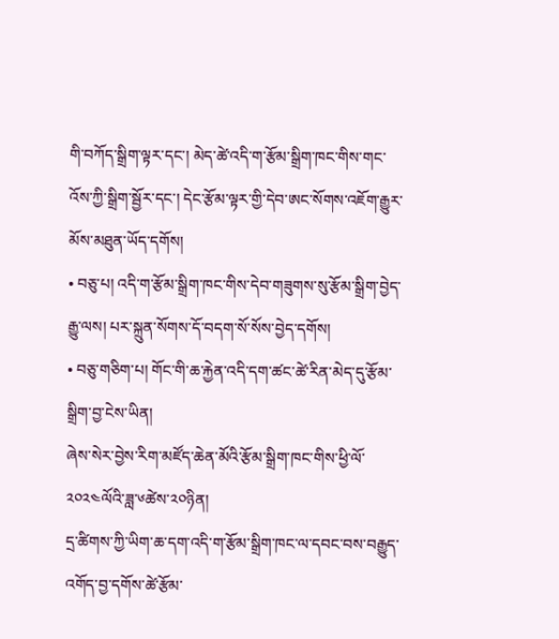གི་བཀོད་སྒྲིག་ལྟར་དང་། མེད་ཚེ་འདི་ག་རྩོམ་སྒྲིག་ཁང་གིས་གང་འོས་ཀྱི་སྒྲིག་སྦྱོར་དང་། དེང་རྩོམ་ལྟར་གྱི་དེབ་ཨང་སོགས་འཇོག་རྒྱུར་མོས་མཐུན་ཡོད་དགོས།
• བཅུ་པ། འདི་ག་རྩོམ་སྒྲིག་ཁང་གིས་དེབ་གཟུགས་སུ་རྩོམ་སྒྲིག་བྱེད་རྒྱུ་ལས། པར་སྐྲུན་སོགས་དོ་བདག་སོ་སོས་བྱེད་དགོས།
• བཅུ་གཅིག་པ། གོང་གི་ཆ་རྐྱེན་འདི་དག་ཚང་ཚེ་རིན་མེད་དུ་རྩོམ་སྒྲིག་བྱ་ངེས་ཡིན།
ཞེས་སེར་བྱེས་རིག་མཛོད་ཆེན་མོའི་རྩོམ་སྒྲིག་ཁང་གིས་ཕྱི་ལོ་༢༠༢༤ལོའི་ཟླ་༦ཚེས་༢༠ཉིན།
དྲ་ཚིགས་ཀྱི་ཡིག་ཆ་དག་འདི་ག་རྩོམ་སྒྲིག་ཁང་ལ་དབང་བས་བརྒྱུད་འགོད་བྱ་དགོས་ཚེ་རྩོམ་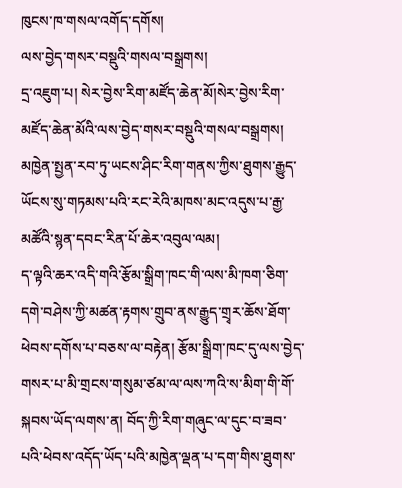ཁུངས་ཁ་གསལ་འགོད་དགོས།
ལས་བྱེད་གསར་བསྡུའི་གསལ་བསྒྲགས།
དྲ་འཇུག་པ། སེར་བྱེས་རིག་མཛོད་ཆེན་མོ།སེར་བྱེས་རིག་མཛོད་ཆེན་མོའི་ལས་བྱེད་གསར་བསྡུའི་གསལ་བསྒྲགས།
མཁྱེན་སྤྱན་རབ་ཏུ་ཡངས་ཤིང་རིག་གནས་ཀྱིས་ཐུགས་རྒྱུད་ཡོངས་སུ་གཏམས་པའི་རང་རེའི་མཁས་མང་འདུས་པ་རྒྱ་མཚོའི་སྙན་དབང་རིན་པོ་ཆེར་འབུལ་ལམ།
ད་ལྟའི་ཆར་འདི་གའི་རྩོམ་སྒྲིག་ཁང་གི་ལས་མི་ཁག་ཅིག་དགེ་བཤེས་ཀྱི་མཚན་རྟགས་གྲུབ་ནས་རྒྱུད་གྲྭར་ཆོས་ཐོག་ཕེབས་དགོས་པ་བཅས་ལ་བརྟེན། རྩོམ་སྒྲིག་ཁང་དུ་ལས་བྱེད་གསར་པ་མི་གྲངས་གསུམ་ཙམ་ལ་ལས་ཀའི་ས་མིག་གི་གོ་སྐབས་ཡོད་ལགས་ན། བོད་ཀྱི་རིག་གཞུང་ལ་དུང་བ་ཟབ་པའི་ཕེབས་འདོད་ཡོད་པའི་མཁྱེན་ལྡན་པ་དག་གིས་ཐུགས་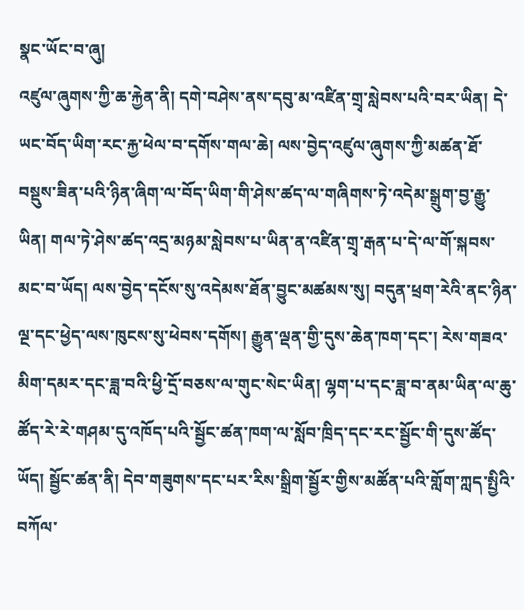སྣང་ཡོང་བ་ཞུ།
འཛུལ་ཞུགས་ཀྱི་ཆ་རྐྱེན་ནི། དགེ་བཤེས་ནས་དབུ་མ་འཛིན་གྲྭ་སླེབས་པའི་བར་ཡིན། དེ་ཡང་བོད་ཡིག་རང་རྐྱ་ཕེལ་བ་དགོས་གལ་ཆེ། ལས་བྱེད་འཛུལ་ཞུགས་ཀྱི་མཚན་ཐོ་བསྡུས་ཟིན་པའི་ཉིན་ཞིག་ལ་བོད་ཡིག་གི་ཤེས་ཚད་ལ་གཞིགས་ཏེ་འདེམ་སྒྲུག་བྱ་རྒྱུ་ཡིན། གལ་ཏེ་ཤེས་ཚད་འདྲ་མཉམ་སླེབས་པ་ཡིན་ན་འཛིན་གྲྭ་རྒན་པ་དེ་ལ་གོ་སྐབས་མང་བ་ཡོད། ལས་བྱེད་དངོས་སུ་འདེམས་ཐོན་བྱུང་མཚམས་སུ། བདུན་ཕྲག་རེའི་ནང་ཉིན་ལྔ་དང་ཕྱེད་ལས་ཁུངས་སུ་ཕེབས་དགོས། རྒྱུན་ལྡན་གྱི་དུས་ཆེན་ཁག་དང་། རེས་གཟའ་མིག་དམར་དང་ཟླ་བའི་ཕྱི་དྲོ་བཅས་ལ་གུང་སེང་ཡིན། ལྷག་པ་དང་ཟླ་བ་ནམ་ཡིན་ལ་ཆུ་ཚོད་རེ་རེ་གཤམ་དུ་འཁོད་པའི་སྦྱོང་ཚན་ཁག་ལ་སློབ་ཁྲིད་དང་རང་སྦྱོང་གི་དུས་ཚོད་ཡོད། སྦྱོང་ཚན་ནི། དེབ་གཟུགས་དང་པར་རིས་སྒྲིག་སྦྱོར་གྱིས་མཚོན་པའི་གློག་ཀླད་སྤྱིའི་བཀོལ་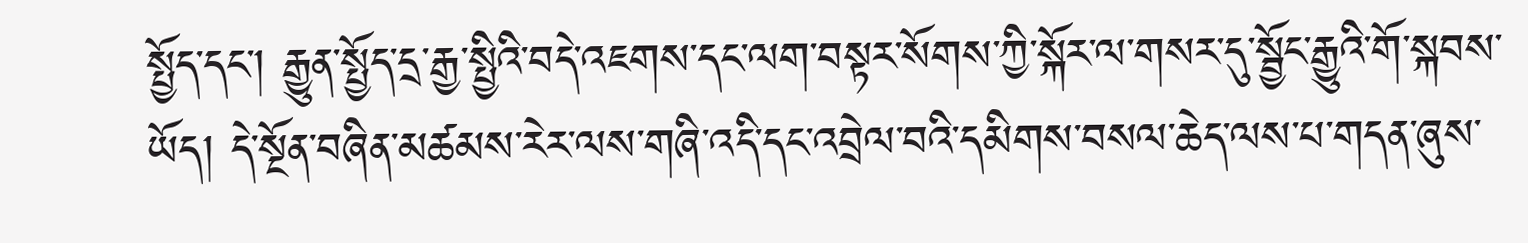སྤྱོད་དང་། རྒྱུན་སྤྱོད་དྲ་རྒྱ་སྤྱིའི་བདེ་འཇགས་དང་ལག་བསྟར་སོགས་ཀྱི་སྐོར་ལ་གསར་དུ་སྦྱོང་རྒྱུའི་གོ་སྐབས་ཡོད། དེ་སྔོན་བཞིན་མཚམས་རེར་ལས་གཞི་འདི་དང་འབྲེལ་བའི་དམིགས་བསལ་ཆེད་ལས་པ་གདན་ཞུས་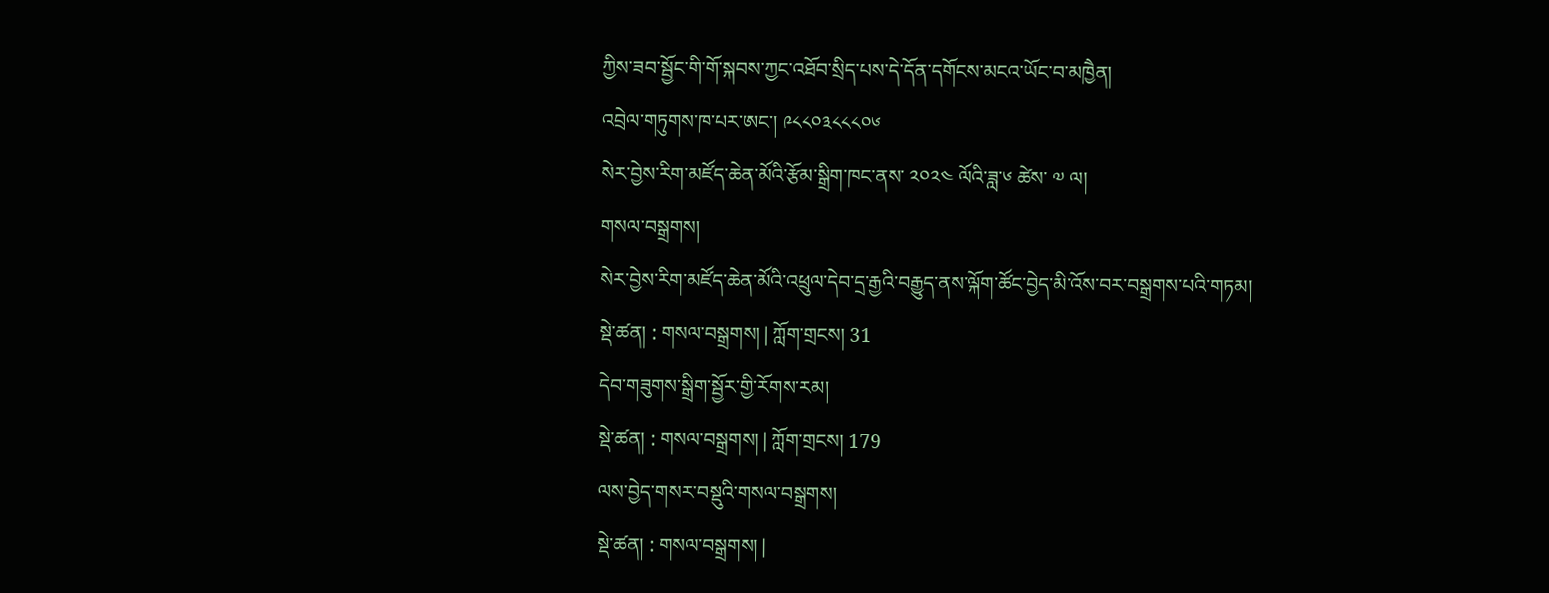ཀྱིས་ཟབ་སྦྱོང་གི་གོ་སྐབས་ཀྱང་འཐོབ་སྲིད་པས་དེ་དོན་དགོངས་མངའ་ཡོང་བ་མཁྱཻན།
འབྲེལ་གཏུགས་ཁ་པར་ཨང་། ༩༨༨༠༣༨༨༨༠༦
སེར་བྱེས་རིག་མཛོད་ཆེན་མོའི་རྩོམ་སྒྲིག་ཁང་ནས་ ༢༠༢༤ ལོའི་ཟླ་༦ ཚེས་ ༧ ལ།
གསལ་བསྒྲགས།
སེར་བྱེས་རིག་མཛོད་ཆེན་མོའི་འཕྲུལ་དེབ་དྲ་རྒྱའི་བརྒྱུད་ནས་ལྐོག་ཚོང་བྱེད་མི་འོས་བར་བསྒྲགས་པའི་གཏམ།
སྡེ་ཚན། : གསལ་བསྒྲགས། | ཀློག་གྲངས། 31
དེབ་གཟུགས་སྒྲིག་སྦྱོར་གྱི་རོགས་རམ།
སྡེ་ཚན། : གསལ་བསྒྲགས། | ཀློག་གྲངས། 179
ལས་བྱེད་གསར་བསྡུའི་གསལ་བསྒྲགས།
སྡེ་ཚན། : གསལ་བསྒྲགས། |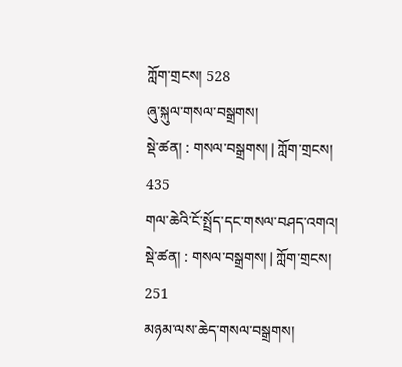ཀློག་གྲངས། 528
ཞུ་སྐུལ་གསལ་བསྒྲགས།
སྡེ་ཚན། : གསལ་བསྒྲགས། | ཀློག་གྲངས། 435
གལ་ཆེའི་ངོ་སྤྲོད་དང་གསལ་བཤད་འགའ།
སྡེ་ཚན། : གསལ་བསྒྲགས། | ཀློག་གྲངས། 251
མཉམ་ལས་ཆེད་གསལ་བསྒྲགས།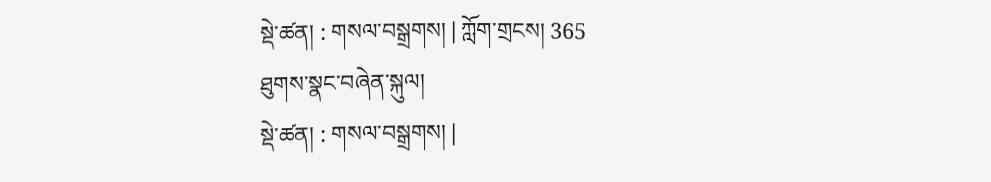སྡེ་ཚན། : གསལ་བསྒྲགས། | ཀློག་གྲངས། 365
ཐུགས་སྣང་བཞེན་སྐུལ།
སྡེ་ཚན། : གསལ་བསྒྲགས། |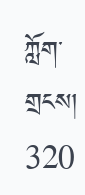ཀློག་གྲངས། 320